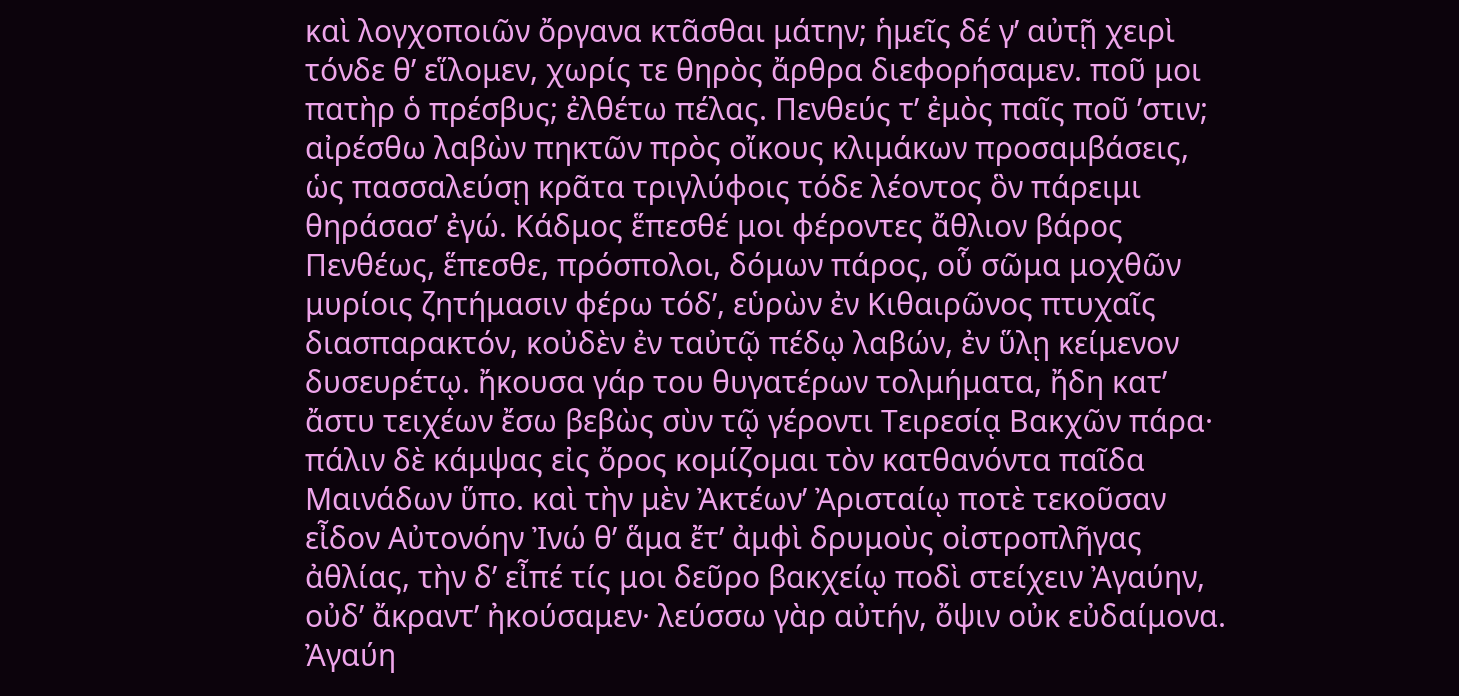καὶ λογχοποιῶν ὄργανα κτᾶσθαι μάτην; ἡμεῖς δέ γʼ αὐτῇ χειρὶ τόνδε θʼ εἵλομεν, χωρίς τε θηρὸς ἄρθρα διεφορήσαμεν. ποῦ μοι πατὴρ ὁ πρέσβυς; ἐλθέτω πέλας. Πενθεύς τʼ ἐμὸς παῖς ποῦ ʼστιν; αἰρέσθω λαβὼν πηκτῶν πρὸς οἴκους κλιμάκων προσαμβάσεις, ὡς πασσαλεύσῃ κρᾶτα τριγλύφοις τόδε λέοντος ὃν πάρειμι θηράσασʼ ἐγώ. Κάδμος ἕπεσθέ μοι φέροντες ἄθλιον βάρος Πενθέως, ἕπεσθε, πρόσπολοι, δόμων πάρος, οὗ σῶμα μοχθῶν μυρίοις ζητήμασιν φέρω τόδʼ, εὑρὼν ἐν Κιθαιρῶνος πτυχαῖς διασπαρακτόν, κοὐδὲν ἐν ταὐτῷ πέδῳ λαβών, ἐν ὕλῃ κείμενον δυσευρέτῳ. ἤκουσα γάρ του θυγατέρων τολμήματα, ἤδη κατʼ ἄστυ τειχέων ἔσω βεβὼς σὺν τῷ γέροντι Τειρεσίᾳ Βακχῶν πάρα· πάλιν δὲ κάμψας εἰς ὄρος κομίζομαι τὸν κατθανόντα παῖδα Μαινάδων ὕπο. καὶ τὴν μὲν Ἀκτέωνʼ Ἀρισταίῳ ποτὲ τεκοῦσαν εἶδον Αὐτονόην Ἰνώ θʼ ἅμα ἔτʼ ἀμφὶ δρυμοὺς οἰστροπλῆγας ἀθλίας, τὴν δʼ εἶπέ τίς μοι δεῦρο βακχείῳ ποδὶ στείχειν Ἀγαύην, οὐδʼ ἄκραντʼ ἠκούσαμεν· λεύσσω γὰρ αὐτήν, ὄψιν οὐκ εὐδαίμονα. Ἀγαύη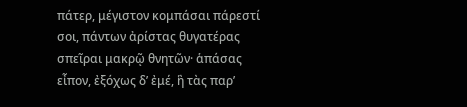πάτερ, μέγιστον κομπάσαι πάρεστί σοι, πάντων ἀρίστας θυγατέρας σπεῖραι μακρῷ θνητῶν· ἁπάσας εἶπον, ἐξόχως δʼ ἐμέ, ἣ τὰς παρʼ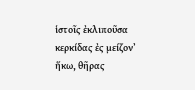ἱστοῖς ἐκλιποῦσα κερκίδας ἐς μείζονʼ ἥκω, θῆρας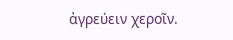ἀγρεύειν χεροῖν.